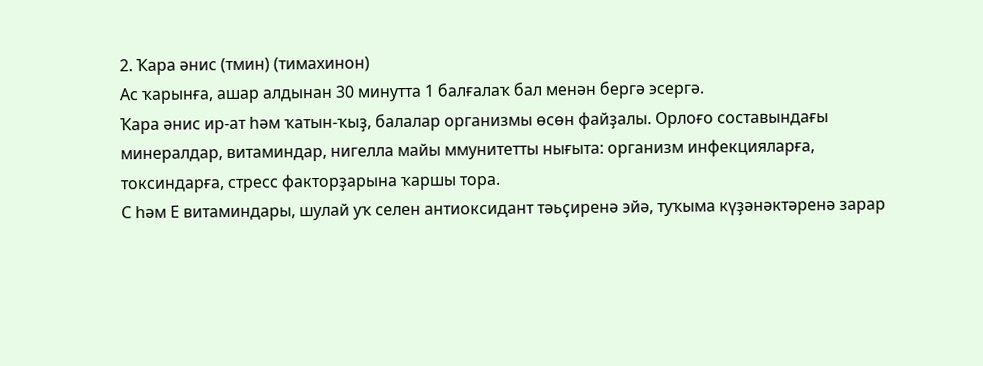2. Ҡара әнис (тмин) (тимахинон)
Ас ҡарынға, ашар алдынан 30 минутта 1 балғалаҡ бал менән бергә эсергә.
Ҡара әнис ир-ат һәм ҡатын-ҡыҙ, балалар организмы өсөн файҙалы. Орлоғо составындағы минералдар, витаминдар, нигелла майы ммунитетты нығыта: организм инфекцияларға, токсиндарға, стресс факторҙарына ҡаршы тора.
С һәм Е витаминдары, шулай уҡ селен антиоксидант тәьҫиренә эйә, туҡыма күҙәнәктәренә зарар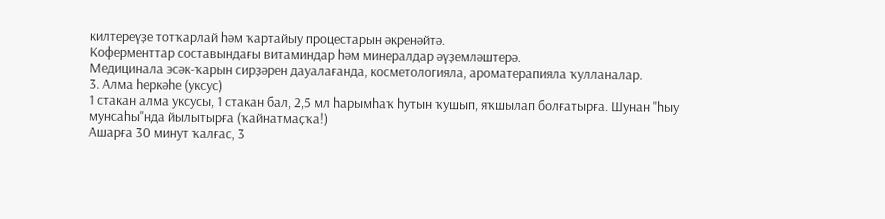килтереүҙе тотҡарлай һәм ҡартайыу процестарын әкренәйтә.
Коферменттар составындағы витаминдар һәм минералдар әүҙемләштерә.
Медицинала эсәк-ҡарын сирҙәрен дауалағанда, косметологияла, ароматерапияла ҡулланалар.
3. Алма һеркәһе (уксус)
1 стакан алма уксусы, 1 стакан бал, 2,5 мл һарымһаҡ һутын ҡушып, яҡшылап болғатырға. Шунан "һыу мунсаһы"нда йылытырға (ҡайнатмаҫҡа!)
Ашарға 30 минут ҡалғас, 3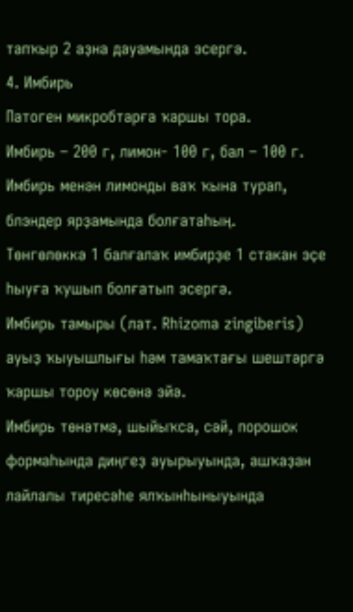тапҡыр 2 аҙна дауамында эсергә.
4. Имбирь
Патоген микробтарға ҡаршы тора.
Имбирь – 200 г, лимон- 100 г, бал – 100 г.
Имбирь менән лимонды ваҡ ҡына турап, блэндер ярҙамында болғатаһың.
Төнгөлөккә 1 балғалаҡ имбирҙе 1 стакан эҫе һыуға ҡушып болғатып эсергә.
Имбирь тамыры (лат. Rhizoma zingiberis) ауыҙ ҡыуышлығы һәм тамаҡтағы шештәргә ҡаршы тороу көсөнә эйә.
Имбирь төнәтмә, шыйыҡса, сәй, порошок формаһында диңгеҙ ауырыуында, ашҡаҙан лайлалы тиресәһе ялҡынһыныуында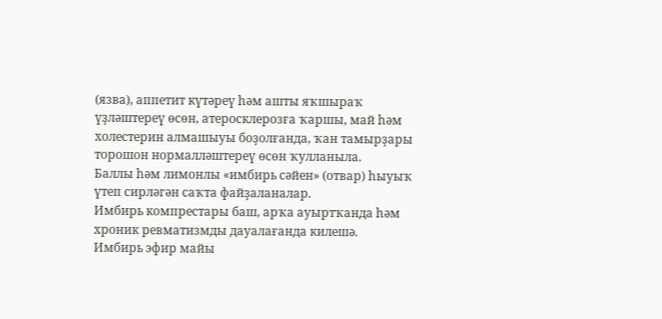(язва), аппетит күтәреү һәм ашты яҡшыраҡ үҙләштереү өсөн, атеросклерозға ҡаршы, май һәм холестерин алмашыуы боҙолғанда, ҡан тамырҙары торошон нормалләштереү өсөн ҡулланыла.
Баллы һәм лимонлы «имбирь сәйен» (отвар) һыуыҡ үтеп сирләгән саҡта файҙаланалар.
Имбирь компрестары баш, арҡа ауыртҡанда һәм хроник ревматизмды дауалағанда килешә.
Имбирь эфир майы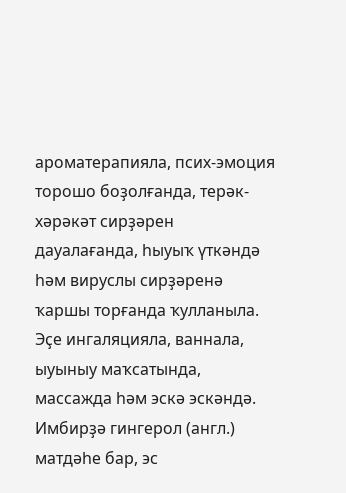ароматерапияла, псих-эмоция торошо боҙолғанда, терәк-хәрәкәт сирҙәрен дауалағанда, һыуыҡ үткәндә һәм вируслы сирҙәренә ҡаршы торғанда ҡулланыла.
Эҫе ингаляцияла, ваннала, ыуыныу маҡсатында, массажда һәм эскә эскәндә.
Имбирҙә гингерол (англ.) матдәһе бар, эс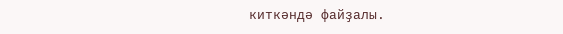киткәндә файҙалы.